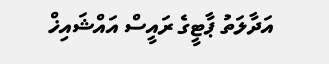އަދާލަތު ޕާޓީގެ ރައީސް އައްޝައިޚް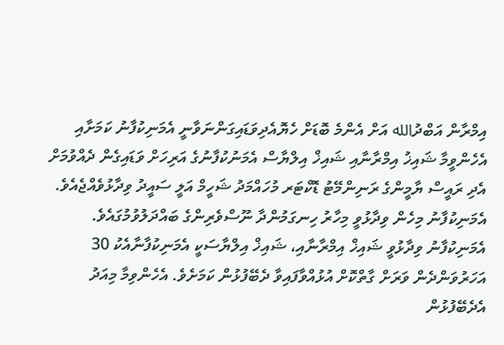އިމްރާން އަބްދުالله އަށް އެންމެ ބޮޑަށް ހެޔޮއެދިވަޑައިގަންނަވާނީ އެމަނިކުފާނު ކަމަށާއި އެހެންވީމާ ޝައިޚު އިމްރާނާއި ޝައިޚް އިލްޔާސް އެމަނުކުފާނުގެ އަރިހަށް ވަޑައިގެން ދެއްވުމަށް އެދި ރައީސް ޔާމީންގެ ރަނިންމޭޓު ޑޮކްޓަރ މުހައްމަދު ޝަހީމް އަލީ ސައީދު ވިދާޅުވެއްޖެއެވެ.
އެމަނިކުފާނު މިހެން ވިދާޅުވީ މިހާރު ހިނގަމުންދާ ނޫސްވެރިންގެ ބައްދަލުވުމުގައެވެ. އެމަނިކުފާނު ވިދާޅުވީ ޝައިޚް އިމްރާނާއި، ޝައިޚް އިލްޔާސަކީ އެމަނިކުފާނާއެކު 30 އަހަރުވަންދެން ވަރަށް ގާތްކޮށް އުޅުއްވާފައިވާ ދެބޭފުޅުން ކަމަށެވެ. އެހެންވިމާ މިއަދު އެދެބޭފުޅުން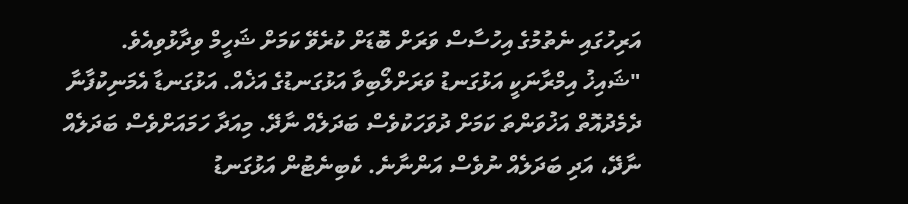އަރިހުގައި ނެތުމުގެ އިހުސާސް ވަރަށް ބޮޑަށް ކުރެވޭ ކަމަށް ޝަހީމް ވިދާޅުވިއެވެ.
"ޝައިޚު އިމްރާނަކީ އަޅުގަނޑު ވަރަށްލޯބިވާ އަޅުގަނޑުގެ އަޚެއް. އަޅުގަނޑާ އެމަނިކުފާނާ ދެމެދުއޮތް އަޚުވަންތަ ކަމަށް ދުވަހަކުވެސް ބަދަލެއް ނާދޭ. މިއަދާ ހަމައަށްވެސް ބަދަލެއް ނާދޭ، އަދި ބަދަލެއް ނުވެސް އަންނާނެ. ކެބިނެޓުން އަޅުގަނޑު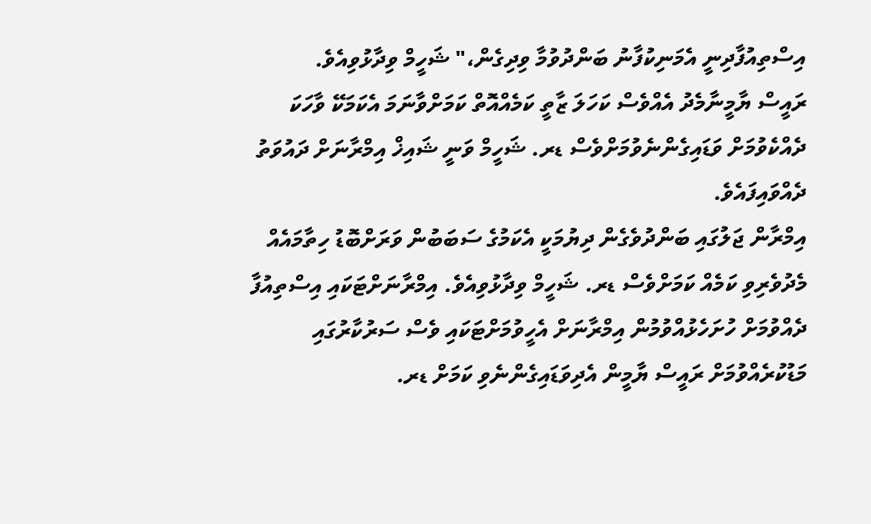އިސްތިއުފާދިނީ އެމަނިކުފާނު ބަންދުވުމާ ވިދިގެން،" ޝަހީމް ވިދާޅުވިއެވެ.
ރައީސް ޔާމީނާމެދު އެއްވެސް ކަހަލަ ޒާތީ ކަމެއްއޮތް ކަމަށްވާނަމަ އެކަމަކޭ ވާހަކަ ދެއްކެވުމަށް ވަޑައިގެންނެވުމަށްވެސް ޑރ. ޝަހީމް ވަނީ ޝައިޚް އިމްރާނަށް ދައުވަތު ދެއްވައިފައެވެ.
އިމްރާން ޖަލުގައި ބަންދުވެގެން ދިޔުމަކީ އެކަމުގެ ސަބަބުން ވަރަށްބޮޑު ހިތާމައެއް މެދުވެރިވި ކަމެއް ކަމަށްވެސް ޑރ. ޝަހީމް ވިދާޅުވިއެވެ. އިމްރާނަށްޓަކައި އިސްތިއުފާ ދެއްވުމަށް ހުށަހެޅުއްވުމުން އިމްރާނަށް އެހީވުމަށްޓަކައި ވެސް ސަރުކާރުގައި މަޑުކުރެއްވުމަށް ރައީސް ޔާމީން އެދިވަޑައިގެންނެވި ކަމަށް ޑރ.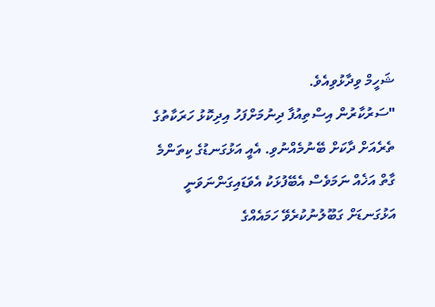ޝަހީމް ވިދާޅުވިއެވެ.
"ސަރުކާރުން އިސްތިއުފާ ދިނުމަށްފަހު އިދިކޮޅު ހަރަކާތުގެ ތެރެއަށް ދާކަށް ބޭނުމެއްނުވި. އެއީ އަޅުގަނޑުގެ ކިތަންމެ ގާތް އަޚެއް ނަމަވެސް އެބޭފުޅަކު އެވަޑައިގަންނަވަނީ އަޅުގަނޑަށް ގަބޫލުނުކުރެވޭ ހަމައެއްގެ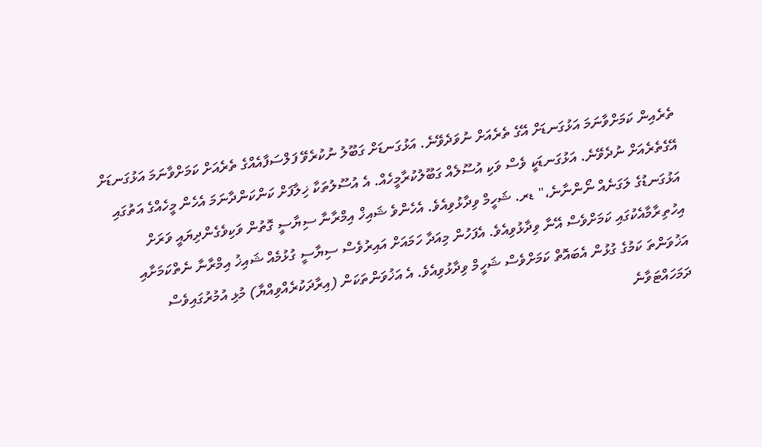ތެރެއިން ކަމަށްވާނަމަ އަޅުގަނޑަށް އޭގެ ތެރެއަށް ނުވަދެވޭނެ. އަޅުގަނޑަށް ގަބޫލު ނުކުރެވޭ ފަލްސަފާއެއްގެ ތެރެއަށް ކަމަށްވާނަމަ އަޅުގަނޑަށް އޭގެތެރެއަށް ނުދެވޭނެ. އަޅުގަނޑަކީ ވެސް ވަކި އުސޫލެއް ގަބޫލުކުރާމީހެއް. އެ އުސޫލުތަކާ ޚިލާފަށް ކަންކަންދާނަމަ އެހެން މީހެއްގެ އަތުގައި އަޅުގަނޑުގެ ލަގަނެއް ނޯންނާނެ،" ޑރ. ޝަހީމް ވިދާޅުވިއެވެ. އެހެންވެ ޝައިޚް އިމްރާނާ ސިޔާސީ ގޮތުން ވަކިވެގެންދިޔައީ ވަރަށް އިހުތިރާމާއެކުގައި ކަމަށްވެސް އޭނާ ވިދާޅުވިއެވެ. އެފަހުން މިއަދާ ހަމައަށް އައިރުވެސް ސިޔާސީ ގުޅުމެއް ޝައިޚު އިމްރާނާ ނެތްކަމަށާއި އަޚުވަންތަ ކަމުގެ ގުޅުން އެބައޮތް ކަމަށްވެސް ޝަހީމް ވިދާޅުވިއެވެ. އެ އަޚުވަންތަކަން (އިރާދަކުރެއްވިއްޔާ) މުޅި އުމުރުގައިވެސް ދަމަހައްޓަވާނެ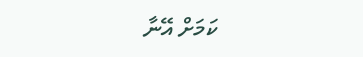ކަމަށް އޭނާ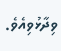ވިދާޅުވިއެވެ.